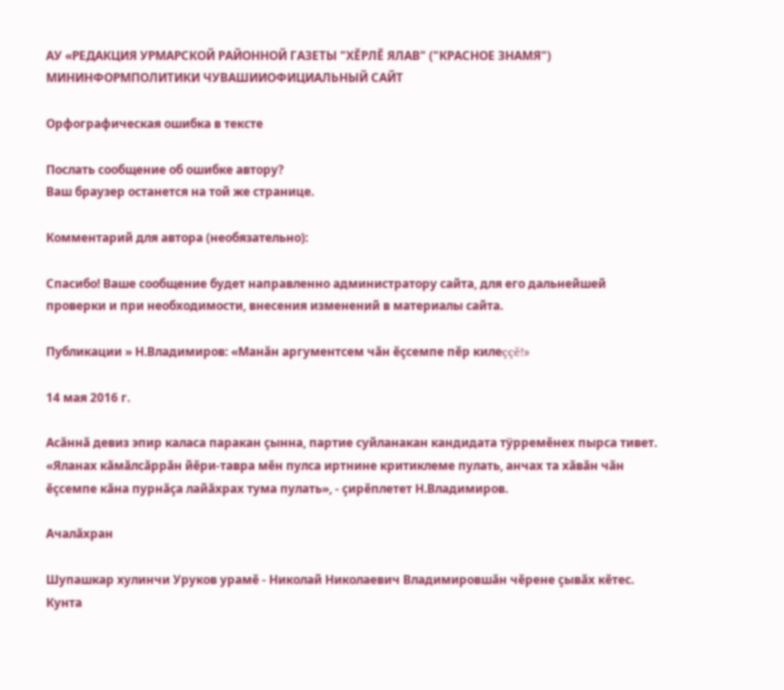АУ «РЕДАКЦИЯ УРМАРСКОЙ РАЙОННОЙ ГАЗЕТЫ "ХĔРЛĔ ЯЛАВ" ("КРАСНОЕ ЗНАМЯ") МИНИНФОРМПОЛИТИКИ ЧУВАШИИОФИЦИАЛЬНЫЙ САЙТ

Орфографическая ошибка в тексте

Послать сообщение об ошибке автору?
Ваш браузер останется на той же странице.

Комментарий для автора (необязательно):

Спасибо! Ваше сообщение будет направленно администратору сайта, для его дальнейшей проверки и при необходимости, внесения изменений в материалы сайта.

Публикации » Н.Владимиров: «Манăн аргументсем чăн ĕçсемпе пĕр килеççĕ!»

14 мая 2016 г.

Асăннă девиз эпир каласа паракан çынна, партие суйланакан кандидата тÿрремĕнех пырса тивет. «Яланах кăмăлсăррăн йĕри-тавра мĕн пулса иртнине критиклеме пулать, анчах та хăвăн чăн ĕçсемпе кăна пурнăçа лайăхрах тума пулать», - çирĕплетет Н.Владимиров.

Ачалăхран

Шупашкар хулинчи Уруков урамĕ - Николай Николаевич Владимировшăн чĕрене çывăх кĕтес. Кунта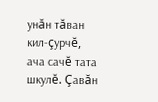унăн тăван кил-çурчĕ, ача сачĕ тата шкулĕ. Çавăн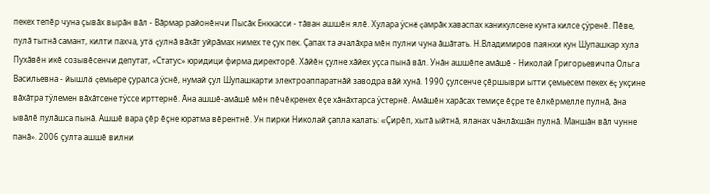пекех тепĕр чуна çывăх вырăн вăл - Вăрмар районĕнчи Пысăк Енккасси - тăван ашшĕн ялĕ. Хулара ÿснĕ çамрăк хаваспах каникулсене кунта килсе çÿренĕ. Пĕве, пулă тытнă самант, килти пахча, утă çулнă вăхăт уйрăмах нимех те çук пек. Çапах та ачалăхра мĕн пулни чуна ăшăтать. Н.Владимиров паянхи кун Шупашкар хула Пухăвĕн икĕ созывĕсенчи депутат, «Статус» юридици фирма директорĕ. Хăйĕн çулне хăйех уçса пынă вăл. Унăн ашшĕпе амăшĕ - Николай Григорьевичпа Ольга Васильевна - йышлă çемьере çуралса ÿснĕ, нумай çул Шупашкарти электроаппаратнăй заводра вăй хунă. 1990 çулсенче çĕршыври ытти çемьесем пекех ĕç укçине вăхăтра тÿлемен вăхăтсене тÿссе ирттернĕ. Ăна ашшĕ-амăшĕ мĕн пĕчĕкренех ĕçе хăнăхтарса ÿстернĕ. Амăшĕн харăсах темиçе ĕçре те ĕлкĕрмелле пулнă, ăна ывăлĕ пулăшса пынă. Ашшĕ вара çĕр ĕçне юратма вĕрентнĕ. Ун пирки Николай çапла калать: «Çирĕп, хытă ыйтнă, яланах чăнлăхшăн пулнă. Маншăн вăл чунне панă». 2006 çулта ашшĕ вилни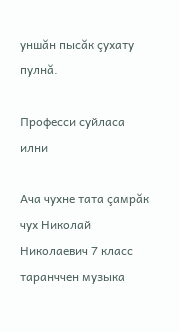уншăн пысăк çухату пулнă.

Професси суйласа илни

Ача чухне тата çамрăк чух Николай Николаевич 7 класс таранччен музыка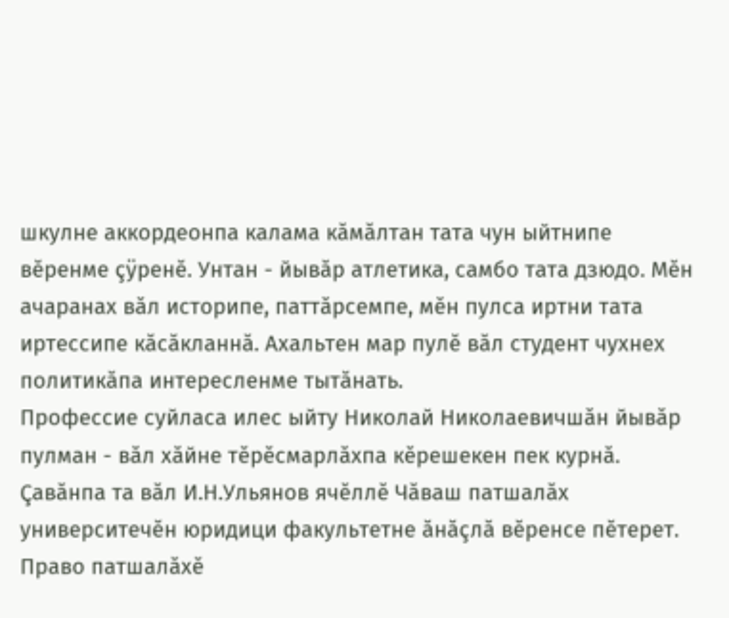шкулне аккордеонпа калама кăмăлтан тата чун ыйтнипе вĕренме çÿренĕ. Унтан - йывăр атлетика, самбо тата дзюдо. Мĕн ачаранах вăл историпе, паттăрсемпе, мĕн пулса иртни тата иртессипе кăсăкланнă. Ахальтен мар пулĕ вăл студент чухнех политикăпа интересленме тытăнать.
Профессие суйласа илес ыйту Николай Николаевичшăн йывăр пулман - вăл хăйне тĕрĕсмарлăхпа кĕрешекен пек курнă. Çавăнпа та вăл И.Н.Ульянов ячĕллĕ Чăваш патшалăх университечĕн юридици факультетне ăнăçлă вĕренсе пĕтерет. Право патшалăхĕ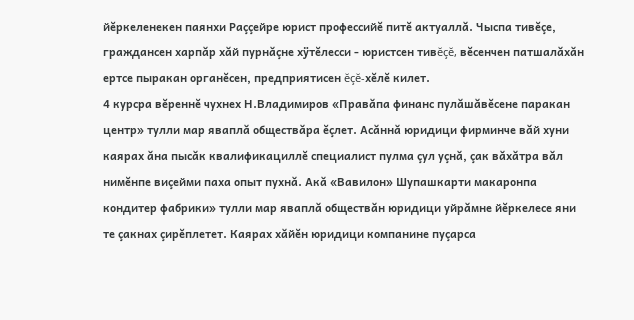йĕркеленекен паянхи Раççейре юрист профессийĕ питĕ актуаллă. Чыспа тивĕçе, граждансен харпăр хăй пурнăçне хÿтĕлесси - юристсен тивĕçĕ, вĕсенчен патшалăхăн ертсе пыракан органĕсен, предприятисен ĕçĕ-хĕлĕ килет.
4 курсра вĕреннĕ чухнех Н.Владимиров «Правăпа финанс пулăшăвĕсене паракан центр» тулли мар яваплă обществăра ĕçлет. Асăннă юридици фирминче вăй хуни каярах ăна пысăк квалификациллĕ специалист пулма çул уçнă, çак вăхăтра вăл нимĕнпе виçейми паха опыт пухнă. Акă «Вавилон» Шупашкарти макаронпа кондитер фабрики» тулли мар яваплă обществăн юридици уйрăмне йĕркелесе яни те çакнах çирĕплетет. Каярах хăйĕн юридици компанине пуçарса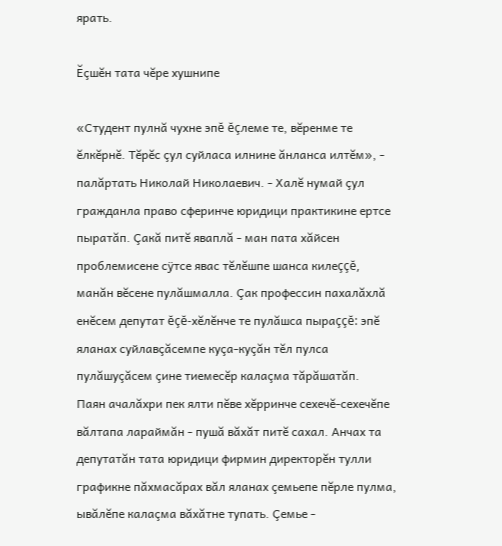ярать.

Ĕçшĕн тата чĕре хушнипе

«Студент пулнă чухне эпĕ ĕçлеме те, вĕренме те ĕлкĕрнĕ. Тĕрĕс çул суйласа илнине ăнланса илтĕм», - палăртать Николай Николаевич. - Халĕ нумай çул гражданла право сферинче юридици практикине ертсе пыратăп. Çакă питĕ яваплă - ман пата хăйсен проблемисене сÿтсе явас тĕлĕшпе шанса килеççĕ, манăн вĕсене пулăшмалла. Çак профессин пахалăхлă енĕсем депутат ĕçĕ-хĕлĕнче те пулăшса пыраççĕ: эпĕ яланах суйлавçăсемпе куçа-куçăн тĕл пулса пулăшуçăсем çине тиемесĕр калаçма тăрăшатăп.
Паян ачалăхри пек ялти пĕве хĕрринче сехечĕ-сехечĕпе вăлтапа лараймăн - пушă вăхăт питĕ сахал. Анчах та депутатăн тата юридици фирмин директорĕн тулли графикне пăхмасăрах вăл яланах çемьепе пĕрле пулма, ывăлĕпе калаçма вăхăтне тупать. Çемье -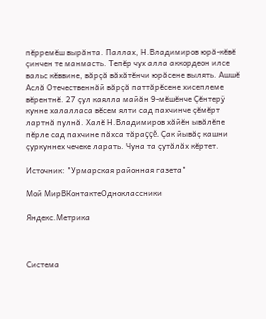пĕрремĕш вырăнта. Паллах, Н.Владимиров юрă-кĕвĕ çинчен те манмасть. Тепĕр чух алла аккордеон илсе вальс кĕввине, вăрçă вăхăтĕнчи юрăсене вылять. Ашшĕ Аслă Отечественнăй вăрçă паттăрĕсене хисеплеме вĕрентнĕ. 27 çул каялла майăн 9-мĕшĕнче Çĕнтерÿ кунне халалласа вĕсем ялти сад пахчинче çĕмĕрт лартнă пулнă. Халĕ Н.Владимиров хăйĕн ывăлĕпе пĕрле сад пахчине пăхса тăраççĕ. Çак йывăç кашни çуркуннех чечеке ларать. Чуна та çутăлăх кĕртет.

Источник: "Урмарская районная газета"

Мой МирВКонтактеОдноклассники

Яндекс.Метрика



Система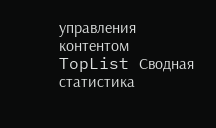управления контентом
TopList Сводная статистика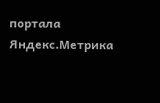портала Яндекс.Метрика